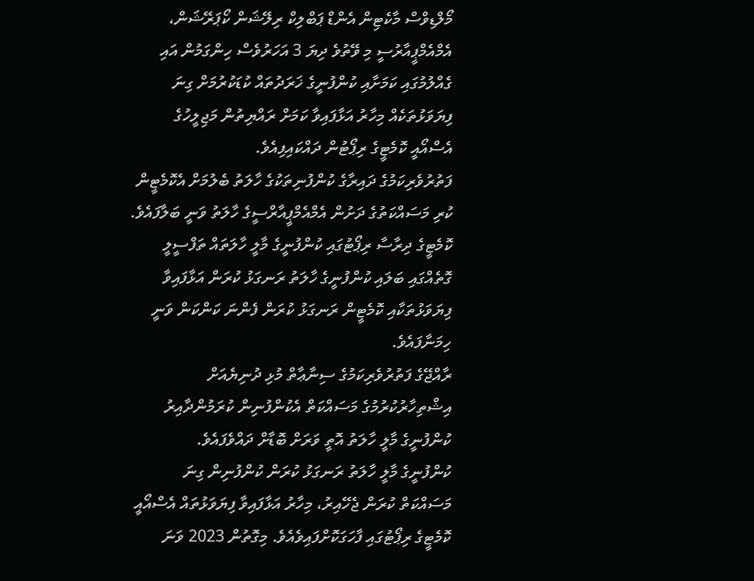މޯލްޑިވްސް މާކެޓިން އެންޑް ޕަބްލިކް ރިލޭޝަން ކޯޕަރޭޝަން، އެމްއެމްޕީއާރުސީ މި ވޭތުވެ ދިޔަ 3 އަހަރުވެސް ހިންގަމުން އައި ގެއްލުމުގައި ކަމަށާއި ކުންފުނީގެ ޚަރަދުތައް ކުޑަކުރުމަށް ގިނަ ފިޔަވަޅުތަކެއް މިހާރު އަޅާފައިވާ ކަމަށް ރައްޔިތުން މަޖިލީހުގެ އެސްއޯއީ ކޮމެޓީގެ ރިޕޯޓުން ދައްކައިފިއެވެ.
ފަތުރުވެރިކަމުގެ ދައިރާގެ ކުންފުނިތަކުގެ ހާލަތު ބެލުމަށް އެކޮމެޓީން ކުރި މަސައްކަތުގެ ދަށުން އެމްއެމްޕީއާރްސީގެ ހާލަތު ވަނީ ބަލާފައެވެ. ކޮމެޓީގެ ދިރާސާ ރިޕޯޓުގައި ކުންފުނީގެ މާލީ ހާލަތައް ތަފްސީލީ ގޮތެއްގައި ބަލައި ކުންފުނީގެ ހާލަތު ރަނގަޅު ކުރަން އަޅާފައިވާ ފިޔަވަޅުތަކާއި ކޮމެޓީން ރަނގަޅު ކުރަން ފެންނަ ކަންކަން ވަނީ ހިމަނާފައެވެ.
ރާއްޖޭގެ ފަތުރުވެރިކަމުގެ ސިނާޢާތް މުޅި ދުނިޔެއަށް އިޝްތިހާރުކުރުމުގެ މަސައްކަތް އެކުންފުނިން ކުރަމުންދާއިރު ކުންފުނީގެ މާލީ ހާލަތު އޮތީ ވަރަށް ބޮޑާށް ދައްވެފައެވެ.
ކުންފުނީގެ މާލީ ހާލަތު ރަނގަޅު ކުރަން ކުންފުނިން ގިނަ މަސައްކަތް ކުރަން ޖެހޭއިރު، މިހާރު އަޅާފައިވާ ފިޔަވަޅުތައް އެސްއޯއީ ކޮމެޓީގެ ރިޕޯޓުގައި ފާހަގަކޮށްފައިވެއެވެ. މިގޮތުން 2023 ވަނަ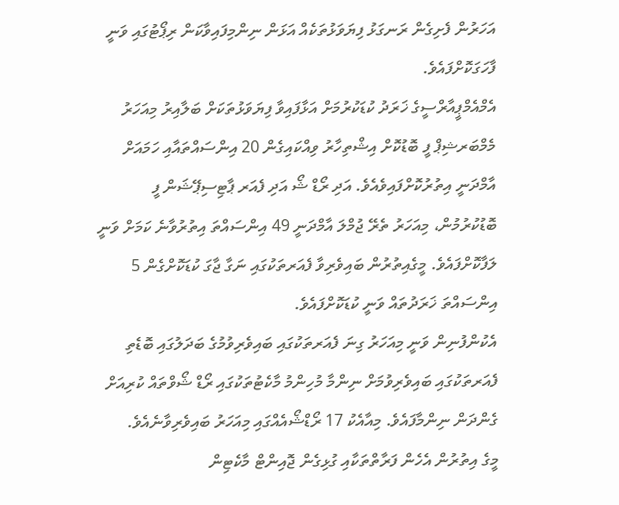އަހަރުން ފެށިގެން ރަނގަޅު ފިޔަވަޅުތަކެއް އަޅަން ނިންމިފައިވާކަން ރިޕޯޓުގައި ވަނީ ފާހަގަކޮށްފައެވެ.
އެމްއެމްޕީއާރްސީގެ ޚަރަދު ކުޑަކުރުމަށް އަޅާފައިވާ ފިޔަވަޅުތަކަށް ބަލާއިރު މިއަހަރު މެމްބަރޝިޕް ފީ ބޮޑުކޮށް އިޝްތިހާރު ވިއްކައިގެން 20 އިންސައްތައާއި ހަމައަށް އާމްދަނީ އިތުރުކޮށްފައިވެއެވެ. އަދި ރޯޑް ޝޯ އަދި ފެއަރ ޕާޓިސިޕޭޝަން ފީ ބޮޑުކުރުމުން، މިއަހަރު ތެރޭ ޖުމްލަ އާމްދަނީ 49 އިންސައްތަ އިތުރުވާނެ ކަމަށް ވަނީ ލަފާކޮށްފައެވެ. މީގެއިތުރުން ބައިވެރިވާ ފެއަރތަކުގައި ނަގާ ޖާގަ ކުޑަކޮށްގެން 5 އިންސައްތަ ޚަރަދުތައް ވަނީ ކުޑަކޮށްފައެވެ.
އެކުންފުނިން ވަނީ މިއަހަރު ގިނަ ފެއަރތަކުގައި ބައިވެރިވުމުގެ ބަދަލުގައި ބޮޑެތި ފެއަރތަކުގައި ބައިވެރިވުމަށް ނިންމާ މުހިންމު މާކެޓުތަކުގައި ރޯޑް ޝޯވްތައް ކުރިއަށް ގެންދަން ނިންމާފައެވެ. މިއާއެކު 17 ރޯޑްޝޯއެއްގައި މިއަހަރު ބައިވެރިވާނެއެވެ.
މީގެ އިތުރުން އެހެން ފަރާތްތަކާއި ގުޅިގެން ޖޮއިންޓް މާކެޓިން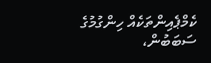ކެމްޕެއިންތަކެއް ހިންގުމުގެ ސަބަބުން،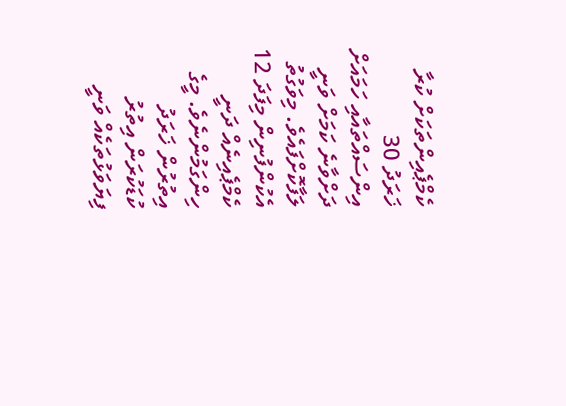ކެމްޕެއިންތަކަށް ކުރާ ޚަރަދު 30 އިންސައްތައާއި ހަމައަށް ދަށްވާނެ ކަމަށް ވަނީ ލަފާކޮށްފައެވެ. މިވަގުތު އެކުންފުނިން މިފަދަ 12 ކެމްޕެއިނެއް ދަނީ ހިންގަމުންނެވެ. މީގެ އިތުރުން ޚަރަދު ކުޑަކުރަން އިތުރު ފިޔަވަޅުތަކެއް ވަނީ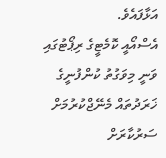އަޅާފައެވެ.
އެސްއޯއީ ކޮމެޓީގެ ރިޕޯޓުގައި ވަނީ މިވަގުތު ކުންފުނީގެ ޚަރަދުތައް މެނޭޖްކުރުމަށް ސަރުކާރަށް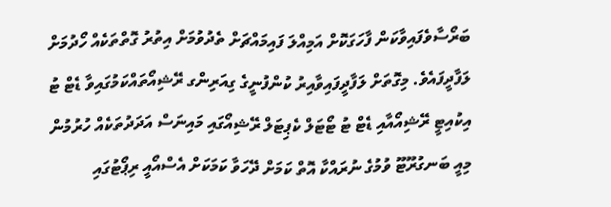ބަރޯސާވެފައިވާކަން ފާހަގަކޮށް އަމިއްލަ ފައިމައްޗަށް ތެދުވުމަށް އިތުރު ގޮތްތަކެއް ހޯދުމަށް ލަފާދީފައެވެ. މިގޮތަށް ލަފާދީފައިވާއިރު ކުންފުނީގެ ގިއަރިންގ ރޭޝިއޯތައްކަމުގައިވާ ޑެޓް ޓު އިކުއިޓީ ރޭޝިއޯއާއި ޑެޓް ޓު ޓޯޓަލް ކެޕިޓަލް ރޭޝިއޯގައި މައިނަސް އަދަދުތަކެއް ހުރުމުން މިއީ ބަނގުރޫޓޫ ވުމުގެ ނުރައްކާ އޮތް ކަމަށް ދޭހަވާ ކަމަކަށް އެސްއޯއީ ރިޕޯޓުގައި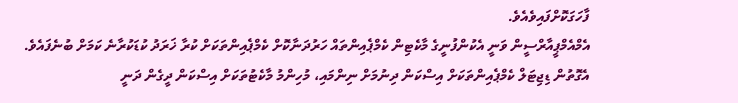ފާހަގަކޮށްފައިވެއެވެ.
އެމްއެމްޕީއާރްސީން ވަނީ އެކުންފުނީގެ މާކެޓިން ކެމްޕެއިންތައް ހަރުދަނާކޮށް ކެމްޕެއިންތަކަށް ކުރާ ޚަރަދު ކުޑަކުރާނެ ކަމަށް ބުނެފައެވެ. އެގޮތުން ޑިޖިޓަލް ކެމްޕެއިންތަކަށް އިސްކަން ދިނުމަށް ނިންމައި، މުހިންމު މާކެޓުތަކަށް އިސްކަން ދީގެން ދަނީ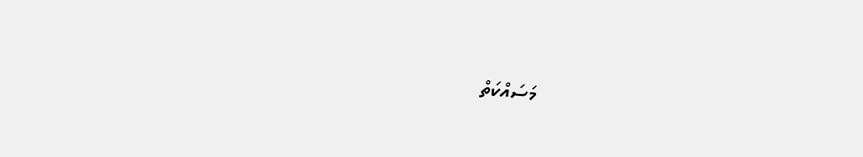މަސައްކަތް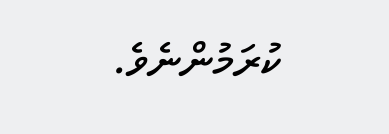ކުރަމުންނެވެ.